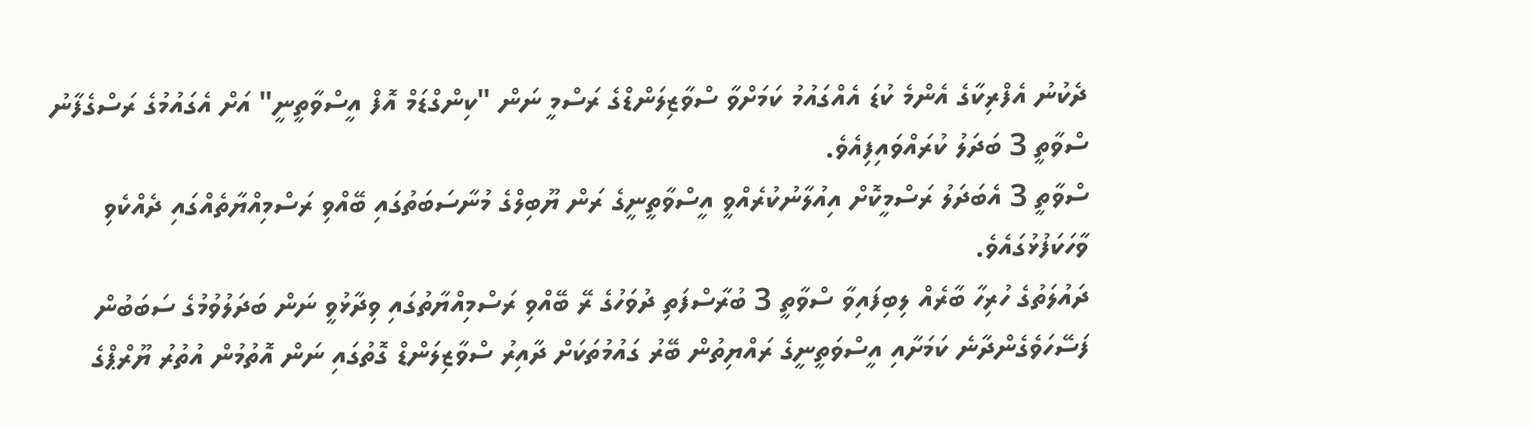ދެކުނު އެފްރިކާގެ އެންމެ ކުޑަ އެއްގައުމު ކަމަށްވާ ސްވާޒިލަންޑްގެ ރަސްމީ ނަން "ކިންގްޑަމް އޮފް އީސްވާތީނީ" އަށް އެގައުމުގެ ރަސްގެފާނު ސްވާތީ 3 ބަދަލު ކުރައްވައިފިއެވެ.
ސްވާތީ 3 އެބަދަލު ރަސްމީކޮށް އިއުލާނުކުރެއްވީ އީސްވާތީނީގެ ރަން ޔޫބިލްގެ މުނާސަބަތުގައި ބޭއްވި ރަސްމިއްޔާތެއްގައި ދެއްކެވި ވާހަކަފުޅުގައެވެ.
ދައުލަތުގެ ހުރިހާ ބާރެއް ލިބިފައިވާ ސްވާތީ 3 ބުރާސްފަތި ދުވަހުގެ ރޭ ބޭއްވި ރަސްމިއްޔާތުގައި ވިދާޅުވީ ނަން ބަދަލުވުމުގެ ސަބަބުން ފަސޭހަވެގެންދާނެ ކަމަށާއި އީސްވަތީނީގެ ރައްޔިތުން ބޭރު ގައުމުތަކަށް ދާއިރު ސްވާޒިލަންޑް ގޮތުގައި ނަން އޮތުމުން އުތުރު ޔޫރްޕްގެ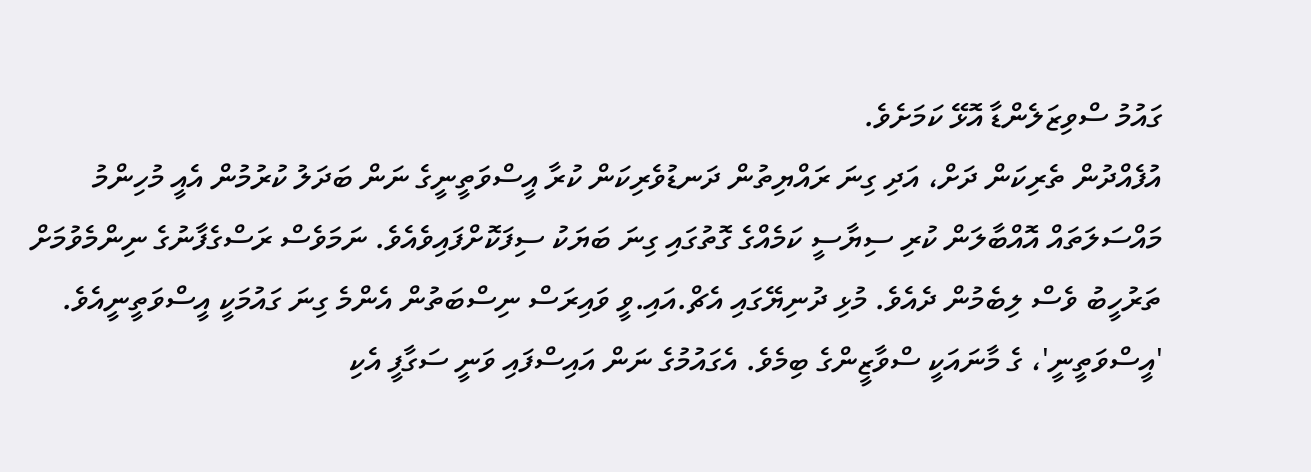ގައުމު ސްވިޒަލެންޑާ އޮޅޭ ކަމަށެވެ.
އުފެއްދުން ތެރިކަން ދަށް، އަދި ގިނަ ރައްޔިތުން ދަނޑުވެރިކަން ކުރާ އީސްވަތީނީގެ ނަން ބަދަލު ކުރުމުން އެއީ މުހިންމު މައްސަލަތައް އޮއްބާލަން ކުރި ސިޔާސީ ކަމެއްގެ ގޮތުގައި ގިނަ ބަޔަކު ސިފަކޮށްފައިވެއެވެ. ނަމަވެސް ރަސްގެފާނުގެ ނިންމެވުމަށް ތަރުހީބު ވެސް ލިބެމުން ދެއެވެ. މުޅި ދުނިޔޭގައި އެޗް.އައި.ވީ ވައިރަސް ނިސްބަތުން އެންމެ ގިނަ ގައުމަކީ އީސްވަތީނީއެވެ.
'އީސްވަތީނީ'، ގެ މާނައަކީ ސްވާޒީންގެ ބިމެވެ. އެގައުމުގެ ނަން އައިސްފައި ވަނީ ސަގާފީ އެކި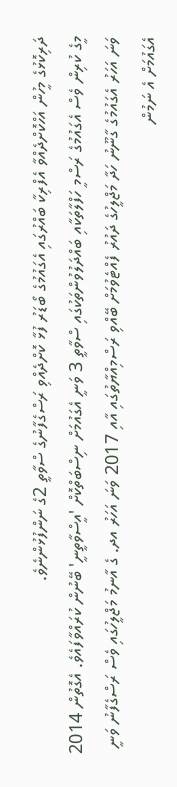ދަރިކޮޅުގެ މީހުން އަހްކޮށްދެއްވާ އެފްރިކާ ބައްރުގައި އެގައުމުގެ ބޯޑަރު ފުޅާ ކޮށްދެއްވި ރަސްގެފާނުގެ ސްވާތީ 2ގެ ނަންފުޅުންނެވެ.
މީގެ ކުރިން ވެސް އެގައުމުގެ ރަސްމީ ހަފްލާތަކާއި ބައްދަލުވުންތަކުގައި ސްވާތީ 3 ވަނީ އެގައުމަށް ނިސްބަތްކޮށް 'އީސްވާތީނީ' ބޭނުން ކުރައްވާފައެވެ. އެގޮތުން 2014 ވަނަ އަހަރު އެގައުމުގެ ގާނޫނު ހަދާ މަޖްލީހުގެ ދައުރު ފެއްޓެވުމަށް ބޭއްވި ރަސްމިއްޔާތުގައި އާއި 2017 ވަނަ އަހަރު އދ. ގެ އާނމު މަޖްލީހުގައި ވެސް ރަސްގެފާނު ވަނީ އެގައުމަށް އެ ނަމުން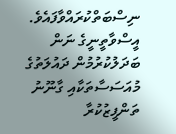ނިސްބަތްކުރައްވާފައެވެ.
އީސްވާތީނީގެ ނަން ބަދަލުކުރުމުން ދައުލަތުގެ މުއަސަސާތަކާއި ގާނޫނު ތަންފީޒުކުރާ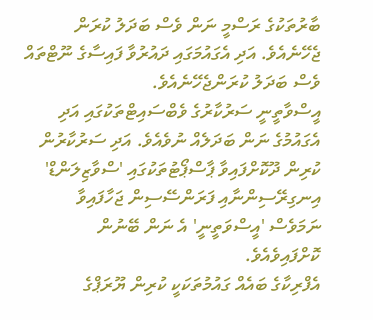ބާރުތަކުގެ ރަސްމީ ނަން ވެސް ބަދަލު ކުރަން ޖެހޭނެއެވެ. އަދި އެގައުމަގައި ދައުރުވާ ފައިސާގެ ނޫޓްތައް ވެސް ބަދަލު ކުރަންޖެހޭނެއެވެ.
އީސްވާތީނީ ސަރުކާރުގެ ވެބްސައިޓްތަކުގައި އަދި އެގައުމުގެ ނަން ބަދަލެއް ނުވެއެވެ. އަދި ސަރުކާރުން ކުރިން ދޫކޮށްފައިވާ ޕާސްޕޯޓުތަކުގައި 'ސްވާޒިލަންޑް' އިނގިރޭސިންނާއި ފަރަންސޭސިން ޖަހާފައިވާ ނަމަވެސް 'އީސްވަތީނީ' އެ ނަން ބޭނުން ކޮށްފައިވެއެވެ.
އެފްރިކާގެ ބައެއް ގައުމުތަކަކީ ކުރިން ޔޫރަޕްގެ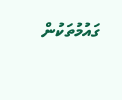ގައުމުތަކުން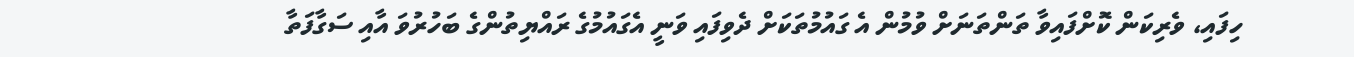ހިފައި، ވެރިކަން ކޮށްފައިވާ ތަންތަނަށް ވުމުން އެ ގައުމުތަކަށް ދެވިފައި ވަނީ އެގައުމުގެ ރައްޔިތުންގެ ބަހުރުވަ އާއި ސަގާފަތާ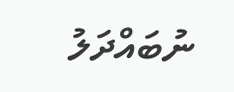ނުބައްދަލު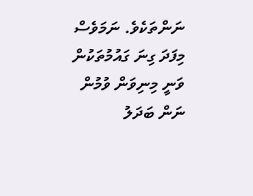ނަންތަކެވެ. ނަމަވެސް މިފަދަ ގިނަ ގައުމުތަކުން ވަނީ މިނިވަން ވުމުން ނަން ބަދަލު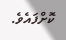ކޮށްފައެވެ.